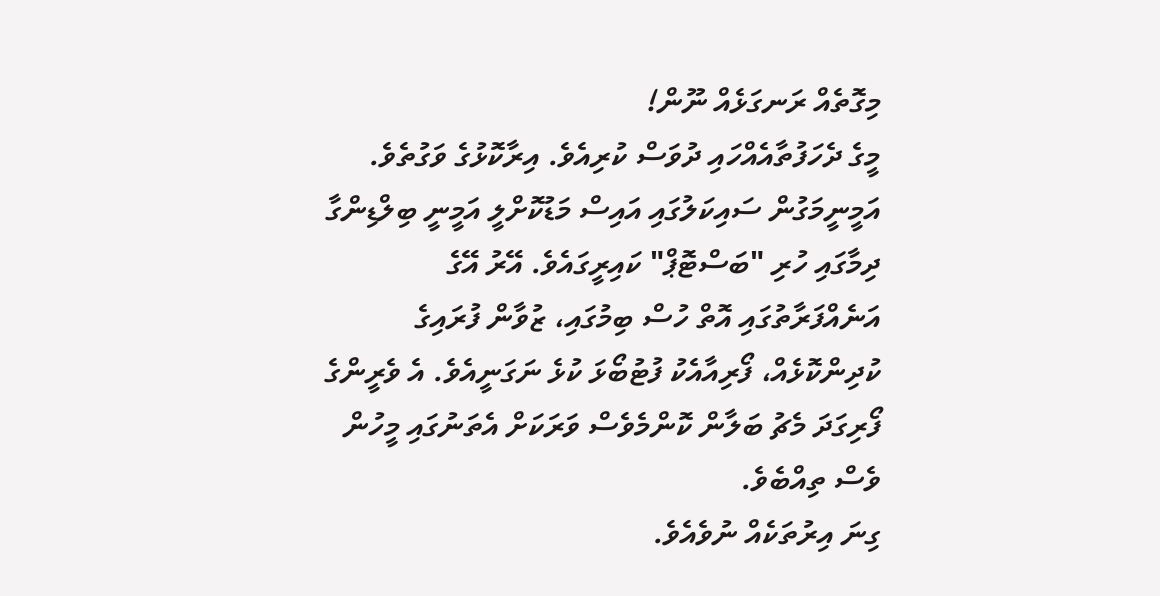މިގޮތެއް ރަނގަޅެއް ނޫން!
މީގެ ދެހަފުތާއެއްހައި ދުވަސް ކުރިއެވެ. އިރާކޮޅުގެ ވަގުތެވެ. އަމީނީމަގުން ސައިކަލުގައި އައިސް މަޑުކޮށްލީ އަމީނީ ބިލްޑިންގާ ދިމާގައި ހުރި "ބަސްޓޮޕް" ކައިރީގައެވެ. އޭރު އޭގެ އަނެއްފަރާތުގައި އޮތް ހުސް ބިމުގައި، ޒުވާން ފުރައިގެ ކުދިންކޮޅެއް، ފޯރިއާއެކު ފުޓުބޯޅަ ކުޅެ ނަގަނީއެވެ. އެ ވެރީންގެ ފޯރިގަދަ މެޗު ބަލާން ކޮންމެވެސް ވަރަކަށް އެތަނުގައި މީހުން ވެސް ތިއްބެވެ.
ގިނަ އިރުތަކެއް ނުވެއެވެ.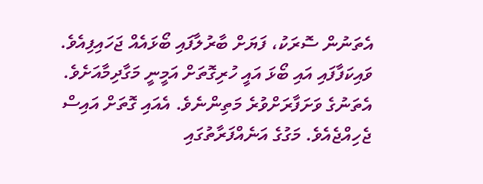އެތަނުން ސޮރަކު، ފަޔަށް ބާރުލާފައި ބޯޅައެއް ޖަހައިފިއެވެ. ވައިކަފާފައި އައި ބޯޅަ އައީ ހުރިގޮތަށް އަމީނީ މަގާދިމާއަށެވެ. އެތަނުގެ ވަށަފާރަށްވުރެ މަތިންނެވެ. އެއައި ގޮތަށް އައިސް ޖެހިއްޖެއެވެ. މަގުގެ އަނެއްފަރާތުގައި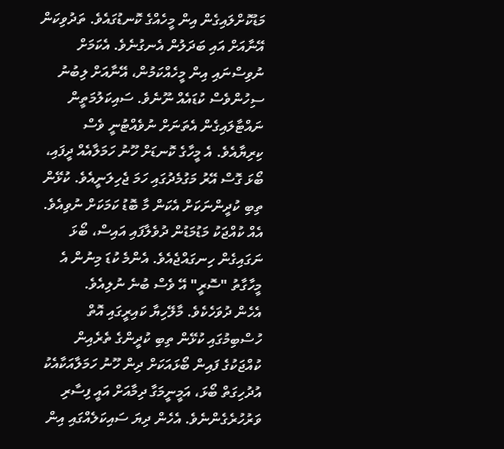މަޑުކޮށްލައިގެން އިން މީހެއްގެ ކޮނޑުގައެވެ. ތަދުވިކަން އޭނާއަށް އައި ބަދަލުން އެނގުނެވެ. އެކަމަށް ނުވިސްނައި އިން މީހެއްކަމުން، އޭނާއަށް ލިބުނު ސިހުންވެސް ކުޑައެއް ނޫނެވެ. ސައިކަލުމަތީން ނައްޓާލައިގެން އެތަނަށް ނުވެއްޓުނީ ވެސް ކިރިޔާއެވެ. އެ މީހާގެ ކޮނޑަށް ހޫނު ހަމަލާއެއް ދީފައި، ބޯޅަ ގޮސް އޭރު މަގުމެދުގައި ހަމަ ޖެހިލަނީއެވެ. ކުޅޭން ތިބި ކުދީންނަކަށް އެކަން މާ ބޮޑު ކަމަކަށް ނުވިއެވެ. އެއް ކުއްޖަކު މަޑުމަޑުން ދުވެލާފައި އައިސް، ބޯޅަ ނަގައިގެން ހިނގައްޖެއެވެ. އެންމެ ކުޑަ މިނުން އެ މީހާގާތު "ސޮރީ" އޭ ވެސް ބުނެ ނުލިއެވެ.
އެހެން ދުވަހެކެވެ. މާލޭހިޔާ ކައިރީގައި އޮތް ހުސްބިމުގައި ކުޅޭން ތިބި ކުދީންގެ ތެރެއިން ކުއްޖަކުގެ ފައިން ބޯޅައަކަށް ދިން ހޫނު ހަމަލާއަކާއެކު އުދުހިގަތް ބޯޅަ، އަމީނީމަގާ ދިމާއަށް އައީ ފިސާރި ވަރުހުރެގެންނެވެ. އެހެން ދިޔަ ސައިކަލެއްގައި އިން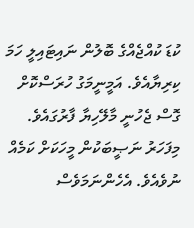ކުޑަ ކުއްޖެއްގެ ބޮލުން ނައިޓައިލީ ހަމަ ކިރިޔާއެވެ. އަމީނީމަގު ހުރަސްކޮށް ގޮސް ޖެހުނީ މާލޭހިޔާ ފާރުގައެވެ. މިފަހަރު ނަޞީބަކުން މީހަކަށް ކަމެއް ނުވެއެވެ. އެހެންނަމަވެސް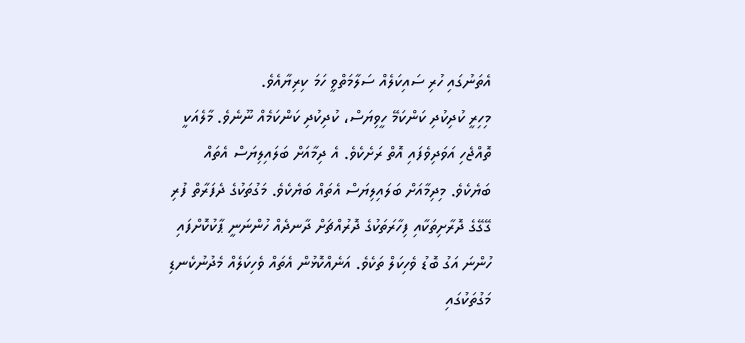އެތަނުގައި ހުރި ސައިކަލެއް ސަލާމަތްވީ ހަމަ ކިރިޔާއެވެ.
މިހިރީ ކުދިކުދި ކަންކަމޭ ހީވިޔަސް، ކުދިކުދި ކަންކަމެއް ނޫނެވެ. މާލެއަކީ ތޮއްޖެހި އަވަދިވެފައި އޮތް ރަށެކެވެ. އެ ދިމާއަށް ބަލައިލިޔަސް އެތައް ބަޔެކެވެ. މިދިމާއަށް ބަލައިލިޔަސް އެތައް ބަޔެކެވެ. މަގުތަކުގެ ދެފަރާތް ފުރި ގޭގޭގެ ދޮރާށިތަކާއި ފިހާރަތަކުގެ ދޮރުއްޗަށް ދާނދެއް ހުންނަނީ ޕާކުކޮށްފައި ހުންނަ އަގު ބޮޑު ވެހިކަލް ތަކެވެ. އަނެއްކޮޅުން އެތައް ވެހިކަލެއް މެދުނުކެނޑި މަގުތަކުގައި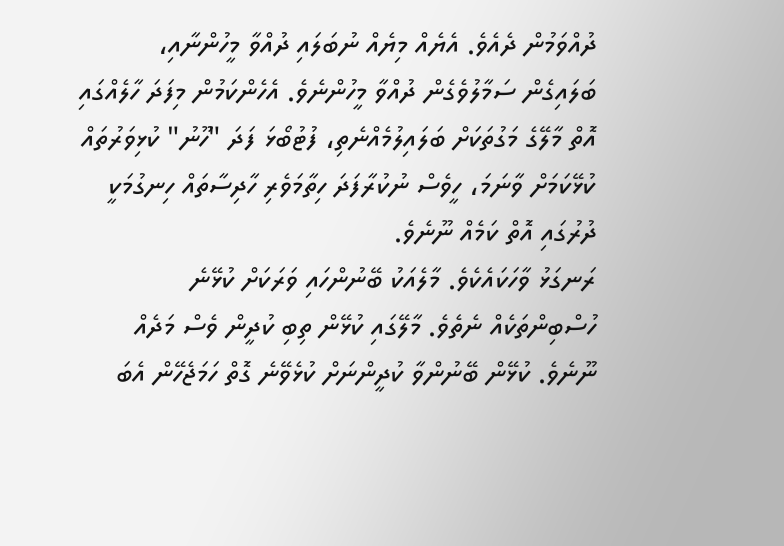ދުއްވަމުން ދެއެވެ. އެޔެއް މިޔެއް ނުބަލައި ދުއްވާ މީހުންނާއި، ބަލައިގެން ސަމާލުވެގެން ދުއްވާ މީހުންނެވެ. އެހެންކަމުން މިފަދަ ހާލެއްގައި އޮތް މާލޭގެ މަގުތަކަށް ބަލައިލުމެއްނެތި، ފުޓުބޯޅަ ފަދަ "ހޫނު" ކުޅިވަރުތައް ކުޅޭކަމަށް ވާނަމަ، ހީވެސް ނުކުރާފަދަ ހިތާމަވެރި ހާދިސާތައް ހިނގުމަކީ ދުރުގައި އޮތް ކަމެއް ނޫނެވެ.
ރަނގަޅު ވާހަކައެކެވެ. މާލެއަކު ބޭނުންހައި ވަރަކަށް ކުޅޭނެ ހުސްބިންތަކެއް ނެތެވެ. މާލޭގައި ކުޅޭން ތިބި ކުދީން ވެސް މަދެއް ނޫނެވެ. ކުޅޭން ބޭނުންވާ ކުދީންނަށް ކުޅެވޭނެ ގޮތް ހަމަޖެހޭން އެބަ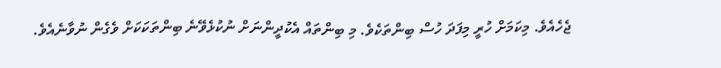ޖެހެއެވެ. މިކަމަށް ހުރީ މިފަދަ ހުސް ބިންތަކެވެ. މި ބިންތައް އެކުދީންނަށް ނުކުޅެވޭނެ ބިންތަކަކަށް ވެގެން ނުވާނެއެވެ.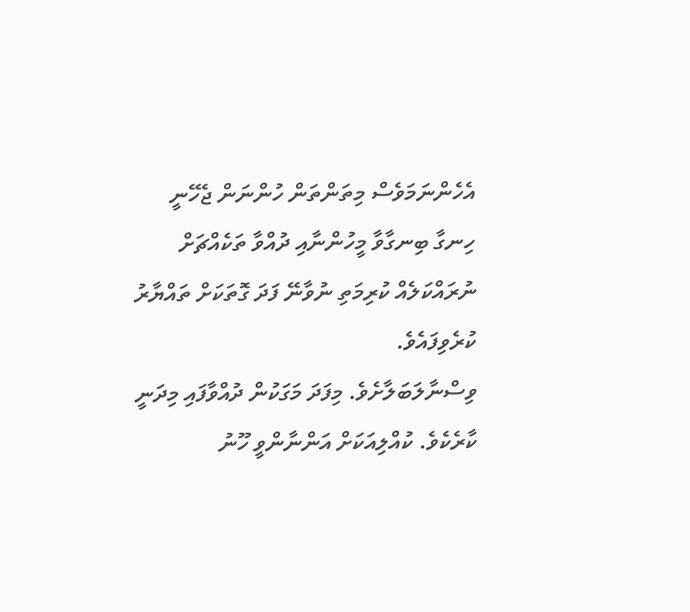އެހެންނަމަވެސް މިތަންތަން ހުންނަން ޖެހޭނީ ހިނގާ ބިނގާވާ މީހުންނާއި ދުއްވާ ތަކެއްޗަށް ނުރައްކަލެއް ކުރިމަތި ނުވާނޭ ފަދަ ގޮތަކަށް ތައްޔާރު ކުރެވިފައެވެ.
ވިސްނާލަބަލާށެވެ. މިފަދަ މަގަކުން ދުއްވާފައި މިދަނީ ކާރެކެވެ. ކުއްލިއަކަށް އަންނާންވީ ހޫނު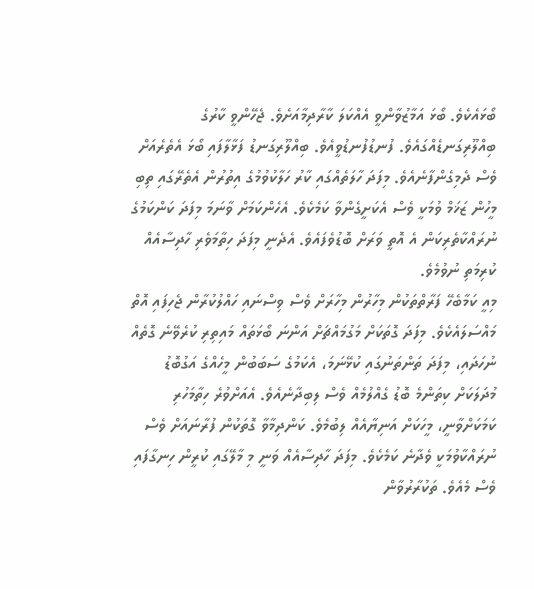ބޯޅައެކެވެ. ބޯޅަ އަމާޒުވާންވީ އެއްކަލަ ކާރާދިމާއަށެވެ. ޖެހޭންވީ ކާރުގެ ބިއްލޫރިގަނޑެއްގައެވެ. ފުނޑުފުނޑުވީއެވެ. ބިއްލޫރިގަނޑު ފަޅާލާފައި ބޯޅަ އެތެރެއަށް ވެސް ދެމިގެންފާނެއެވެ. މިފަދަ ހާލަތެއްގައި ކާރު ހަލާކުވުމުގެ އިތުރުން އެތެރޭގައި ތިބި މީހުން ޒަޚަމް ވުމަކީ ވެސް އެކަށީގެންވާ ކަމެކެވެ. އެހެންކަމަށް ވާނަމަ މިފަދަ ކަންކަމުގެ ނުރައްކާތެރިކަން އެ އޮތީ ވަރަށް ބޮޑުވެފައެވެ. އެދެނީ މިފަދަ ހިތާމަވެރި ހާދިސާއެއް ކުރިމަތި ނުވުމެވެ.
މިއީ ކަމާބެހޭ ފަރާތްތަކުން މިހާރުން މިހާރަށް ވެސް ވިސްނައި ހައްލުކުރާން ޖެހިފައި އޮތް މައްސަލައެކެވެ. މިފަދަ ގޮތަކަށް މަގުމައްޗަށް އަންނަ ބޯޅަތައް މައިތިރި ކުރެވޭނެ ގޮތެއް ނުހަދައި، މިފަދަ ތަންތަނުގައި ކުޅޭނަމަ، އެކަމުގެ ސަބަބުން މީހެއްގެ އަގުބޮޑު މުދަލަކަށް ކިތަންމެ ބޮޑު ގެއްލުމެއް ވެސް ލިބިދާނެއެވެ. އެއަށްވުރެ ހިތާމަހުރި ކަމަކަށްވާނީ، މީހަކަށް އަނިޔާއެއް ލިބުމެވެ. ކަންދިމާވާ ގޮތަކުން ފުރާނައަށް ވެސް ނުރައްކާވުމަކީ ވެދާނެ ކަމެކެވެ. މިފަދަ ހާދިސާއެއް ވަނީ މި މާލޭގައި ކުރީން ހިނގާފައި ވެސް މެއެވެ. ތަކުރާރުވާން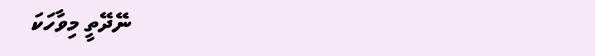ނޭދޭތީ މިވާހަކަ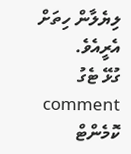ލިޔެލާން ހިތަށް އެރީއެވެ.
ގުޅޭ ޓެގު
comment ކޮމެންޓް